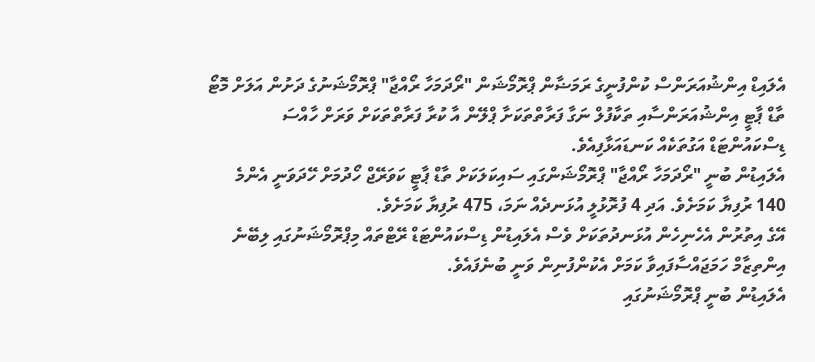އެލައިޑް އިންޝުއަރަންސް ކުންފުނީގެ ރަމަޟާން ޕްރޮމޯޝަން "ރޯދަމަހާ ރޯއްޖާ" ޕްރޮމޯޝަނުގެ ދަށުން އަލަށް މޮޓޯ ތާޑް ޕާޓީ އިންޝުއަރަންސާއި ތަކާފުލް ނަގާ ފަރާތްތަކަށާ ޕްލޭން އާ ކުރާ ފަރާތްތަކަށް ވަރަށް ހާއްސަ ޑިސްކައުންޓަޑް އަގުތަކެއް ކަނޑައަޅާފިއެވެ.
އެލައިޑުން ބުނީ "ރޯދަމަހާ ރޯއްޖާ" ޕްރޮމޯޝަންގައި ސައިކަލަކަށް ތާޑް ޕާޓީ ކަވަރޭޖް ހޯދުމަށް ހޭދަވަނީ އެންމެ 140 ރުފިޔާ ކަމަށެވެ. އަދި 4 ފުރޮޅުލީ އުޅަނދެއް ނަމަ، 475 ރުފިޔާ ކަމަށެވެ.
އޭގެ އިތުރުން އެހެނިހެން އުޅަނދުތަކަށް ވެސް އެލައިޑުން ޑިސްކައުންޓަޑް ރޭޓްތައް މިޕްރޮމޯޝަނުގައި ލިބޭނެ އިންތިޒާމް ހަމަޖައްސާފައިވާ ކަމަށް އެކުންފުނިން ވަނީ ބުނެފައެވެ.
އެލައިޑުން ބުނީ ޕްރޮމޯޝަނުގައި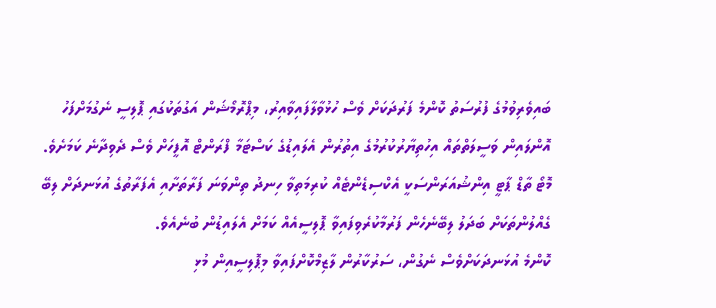ބައިވެރިވުމުގެ ފުރުސަތު ކޮންމެ ފަރުދަކަށް ވެސް ހުޅުވާލާފައިވާއިރު، މިޕްރޮމޯޝަން އަގުތަކުގައި ޕޮލިސީ ނެގުމަށްފަހު އޮންލައިން ވަސީލަތްތައް އިހުތިޔާރުކުރުމުގެ އިތުރުން އެލައިޑުގެ ކަސްޓަމާ ފްރަންޓް އޮފީހަށް ވެސް ދެވިދާނެ ކަމަށެވެ.
މޮޓޯ ތާޑް ޕާޓީ އިންޝުއަރަންސަކީ އެކްސިޑެންޓެއް ކުރިމަތިވާ ހިނދު ތިންވަނަ ފަރާތަށާއި އެފަރާތުގެ އުޅަނދަށް ލިބޭ ގެއްލުންތަކަށް ބަދަލު ލިބޭނެހެން ފަރުމާކުރެވިފައިވާ ޕޮލިސީއެއް ކަމަށް އެލައިޑުން ބުނެއެވެ.
ކޮންމެ އުޅަނދަކަށްވެސް ނެގުން، ސަރުކާރުން ލާޒިމްކޮށްފައިވާ މިޕޮލިސީއިން މުޅި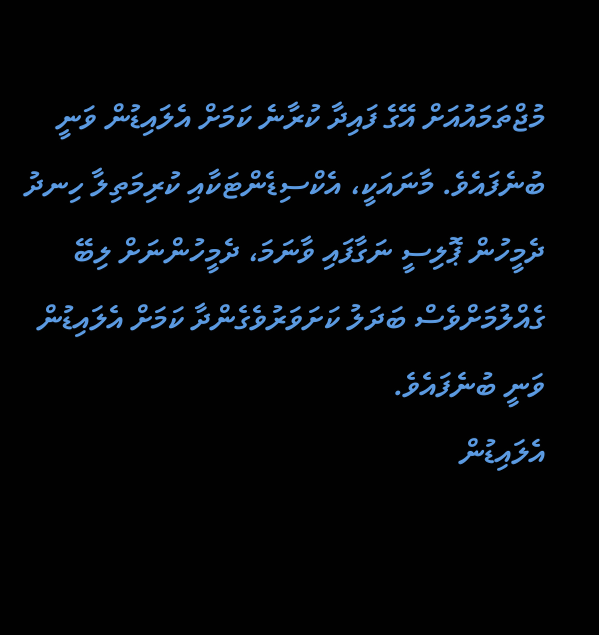މުޖްތަމައުއަށް އޭގެ ފައިދާ ކުރާނެ ކަމަށް އެލައިޑުން ވަނީ ބުނެފައެވެ. މާނައަކީ، އެކްސިޑެންޓަކާއި ކުރިމަތިލާ ހިނދު ދެމީހުން ޕޮލިސީ ނަގާފައި ވާނަމަ، ދެމީހުންނަށް ލިބޭ ގެއްލުމަށްވެސް ބަދަލު ކަށަވަރުވެގެންދާ ކަމަށް އެލައިޑުން ވަނީ ބުނެފައެވެ.
އެލައިޑުން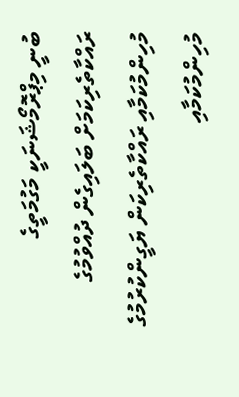ބުނީ މިޕްރޮމޯޝަނަކީ މަގުމަތީގެ ރައްކާތެރިކަމަށް ބަލައިގެން ދުއްވުމުގެ މުހިންމުކަމާއި ރައްކާތެރިކަން ޔަގީންކުރުމުގެ މުހިންމުކަމާއި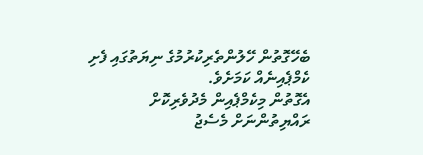ބެހޭގޮތުން ހޭލުންތެރިކުރުމުގެ ނިޔަތުގައި ފެށި ކެމްޕެއިނެއް ކަމަށެވެ.
އެގޮތުން މިކެމްޕެއިން މެދުވެރިކޮށް ރައްޔިތުންނަށް މެސެޖު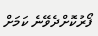ފޯރުކޮށްދެވޭނެ ކަމަށް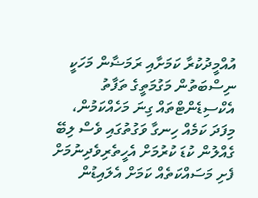އުއްމީދުކުރާ ކަމަށާއި ރަމަޟާން މަހަކީ ނިސްބަތުން މަގުމަތީގެ ތަފާތު އެކްސިޑެންޓްތައް ގިނަ މަހެއްކަމުން، މިފަދަ ކަމެއް ހިނގާ ވަގުތުގައި ވެސް ލިބޭ ގެއްލުން ކުޑަ ކުރުމަށް އެހީތެރިވެދިނުމަށް ފެށި މަސައްކަތެއް ކަމަށް އެލައިޑުން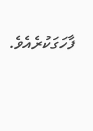ފާހަގަކުރެއެވެ.